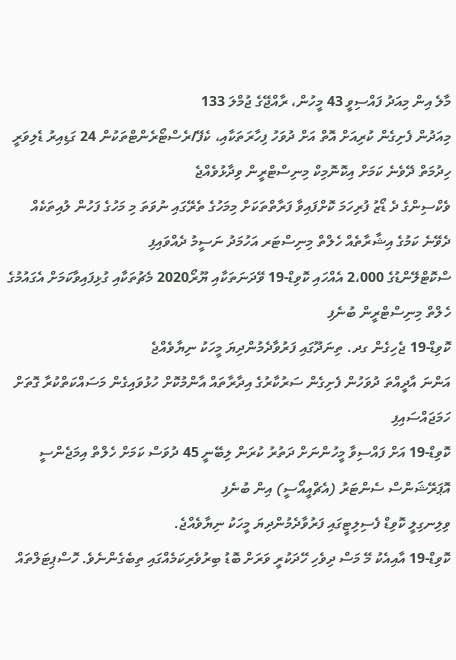މާލެ އިން މިއަދު ފައްސިވީ 43 މީހުން، ރާއްޖޭގެ ޖުމްލަ 133
މިއަދުން ފެށިގެން ކުރިއަށް އޮތް އަށް ދުވަހު ފިހާރަތަކާއި، ކެފޭ/ރެސްޓޯރެންޓްތަކުން 24 ގަޑިއިރު ޑެލިވަރީ ހިދުމަތް ދޭވެނެ ކަމަށް އިކޮނޮމިކް މިނިސްޓްރީން ވިދާޅުވެއްޖެ
ވެކްސިންގެ ދެ ޑޯޒު ފުރިހަމަ ކޮށްފައިވާ ފަރާތްތަކަށް މިމަހުގެ ތެރޭގައި ނުވަތަ މި މަހުގެ ފަހުން ލުއިތަކެއް ދެވޭނެ ކަމުގެ އިޝާރާތެއް ހެލްތް މިނިސްޓަރ އަހުމަދު ނަސީމު ދެއްވައިފި
ސްކޮޓްލޭންޑުގެ 2،000 އެއްހައި ކޮވިޑް-19 ވޭދަނަތަކާއި ޔޫރޯ2020 މެޗުތަކާއި ގުޅިފައިވާކަމަށް އެގައުމުގެ ހެލްތް މިނިސްޓްރީން ބުނެފި
ކޮވިޑް-19 ޖެހިގެން ގދ. ތިނަދޫގައި ފަރުވާދެމުންދިޔަ މީހަކު ނިޔާވެއްޖެ
އަންނަ އާދީއްތަ ދުވަހުން ފެށިގެން ސަރުކާރުގެ އިދާރާތައް އާންމުކޮށް ހުޅުވައިގެން މަސައްކަތްކުރާ ގޮތަށް ހަމަޖައްސައިފި
ކޮވިޑް-19 އަށް ފައްސިވާ މީހުންނަށް ދަތުރު ކުރަން ލިބޭނީ 45 ދުވަސް ކަމަށް ހެލްތް އިމަޖެންސީ އޮޕަރޭޝަންސް ސެންޓަރު (އެޗްއީއޯސީ) އިން ބުނެފި
ވިލިނގިލީ ކޮވިޑް ފެސިލިޓީގައި ފަރުވާދެމުންދިޔަ މީހަކު ނިޔާވެއްޖެ.
ކޮވިޑް-19 އާއިއެކު މޭ މަސް ދިވެހި ހޭދަކުރީ ވަރަށް ބޮޑު ބިރުވެރިކަމެއްގައި ތިބެގެންނެވެ. ހޮސްޕިޓަލްތައް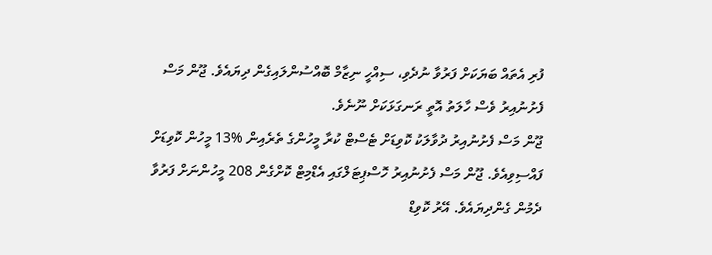ފުރި އެތައް ބަޔަކަށް ފަރުވާ ނުދެވި، ސިއްހީ ނިޒާމް ބޮއްސުންލައިގެން ދިޔައެވެ. ޖޫން މަސް ފެށުނުއިރު ވެސް ހާލަތު އޮތީ ރަނގަޅަކަށް ނޫނެވެ.
ޖޫން މަސް ފެށުނުއިރު ދުވާލަކު ކޮވިޑަށް ޓެސްޓް ކުރާ މީހުންގެ ތެރެއިން %13 މީހުން ކޮވިޑަށް ފައްސިވިއެވެ. ޖޫން މަސް ފެށުނުއިރު ހޮސްޕިޓަލްގައި އެޑްމިޓް ކޮށްގެން 208 މީހުންނަށް ފަރުވާ ދެމުން ގެންދިޔައެވެ. އޭރު ކޮވިޑް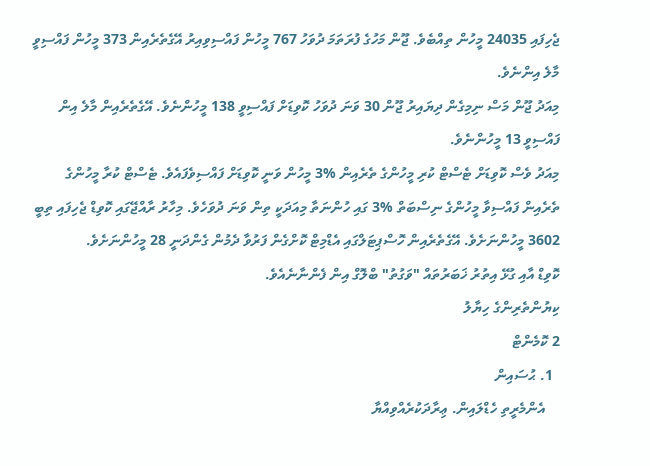ޖެހިފައި 24035 މީހުން ތިއްބެވެ. ޖޫން މަހުގެ ފުރަތަމަ ދުވަހު 767 މީހުން ފައްސިވިއިރު އޭގެތެރެއިން 373 މީހުން ފައްސިވީ މާލެ އިންނެވެ.
މިއަދު ޖޫން މަސް ނިމިގެން ދިޔައިރު ޖޫން 30 ވަނަ ދުވަހު ކޮވިޑަށް ފައްސިވީ 138 މީހުންނެވެ. އޭގެތެރެއިން މާލެ އިން ފައްސިވީ 13 މީހުންނެވެ.
މިއަދު ވެސް ކޮވިޑަށް ޓެސްޓް ކުރި މީހުންގެ ތެރެއިން %3 މީހުން ވަނީ ކޮވިޑަށް ފައްސިވެފައެވެ. ޓެސްޓް ކުރާ މީހުންގެ ތެރެއިން ފައްސިވާ މީހުންގެ ނިސްބަތް %3 ގައި ހުންނަތާ މިއަދަކީ ތިން ވަނަ ދުވަހެވެ. މިހާރު ރާއްޖޭގައި ކޮވިޑް ޖެހިފައި ތިބީ 3602 މީހުންނަށެވެ. އޭގެތެރެއިން ހޮސްޕިޓަލްގައި އެޑްމިޓް ކޮށްގެން ފަރުވާ ދެމުން ގެންދަނީ 28 މީހުންނަށެވެ.
ކޮވިޑް އާއި ގުޅޭ އިތުރު ޚަބަރުތައް "ވަގުތު" ބްލޮގް އިން ފެންނާނެއެވެ.
ކިޔުންތެރިންގެ ހިޔާލު
2 ކޮމެންޓް
  1. ޙުސައިން
    އެންމެރީތި ހެޑްލައިން. ޢިރާދަކުރެއްވިއްޔާ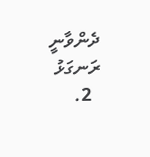ދެންވާނީ ރަނގަޅު
  2.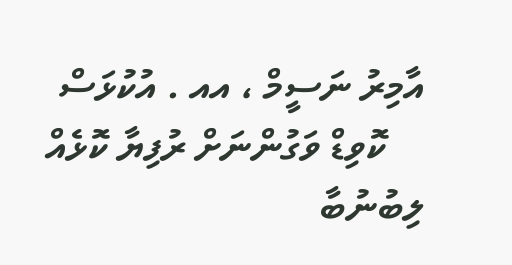އާމިރު ނަސީމް ، އއ . އުކުޅަސް
    ކޮވިޑް ވަގުންނަށް ރުފިޔާ ކޮޅެއް ލިބުނުބާ